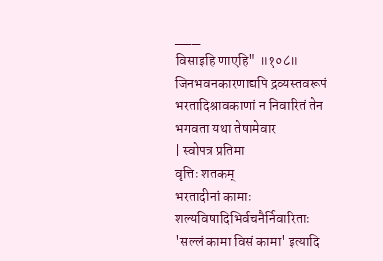___
विसाइहि णाएहि" ॥१०८॥ जिनभवनकारणाद्यपि द्रव्यस्तवरूपं भरतादिश्रावकाणां न निवारितं तेन भगवता यथा तेषामेवार
| स्वोपत्र प्रतिमा
वृत्तिः शतकम्
भरतादीनां कामाः शल्यविषादिभिर्वचनैर्निवारिताः 'सल्लं कामा विसं कामा' इत्यादि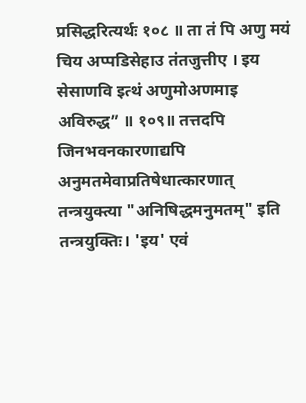प्रसिद्धरित्यर्थः १०८ ॥ ता तं पि अणु मयं चिय अप्पडिसेहाउ तंतजुत्तीए । इय सेसाणवि इत्थं अणुमोअणमाइ अविरुद्ध” ॥ १०९॥ तत्तदपि जिनभवनकारणाद्यपि
अनुमतमेवाप्रतिषेधात्कारणात् तन्त्रयुक्त्या "अनिषिद्धमनुमतम्" इति तन्त्रयुक्तिः। 'इय' एवं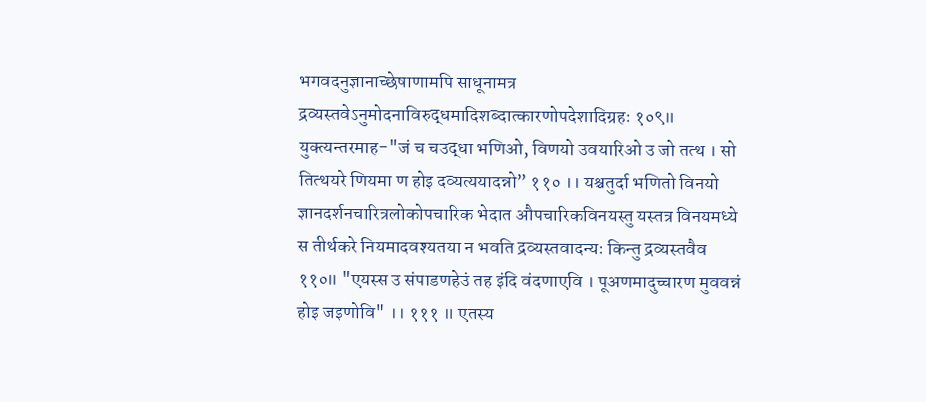भगवदनुज्ञानाच्छेषाणामपि साधूनामत्र द्रव्यस्तवेऽनुमोदनाविरुद्धमादिशब्दात्कारणोपदेशादिग्रहः १०९॥ युक्त्यन्तरमाह-"जं च चउद्धा भणिओ, विणयो उवयारिओ उ जो तत्थ । सो तित्थयरे णियमा ण होइ दव्यत्ययादन्नो” ११० ।। यश्चतुर्दा भणितो विनयो ज्ञानदर्शनचारित्रलोकोपचारिक भेदात औपचारिकविनयस्तु यस्तत्र विनयमध्ये स तीर्थकरे नियमादवश्यतया न भवति द्रव्यस्तवादन्यः किन्तु द्रव्यस्तवैव ११०॥ "एयस्स उ संपाडणहेउं तह इंदि वंदणाएवि । पूअणमादुच्चारण मुववन्नं होइ जइणोवि" ।। १११ ॥ एतस्य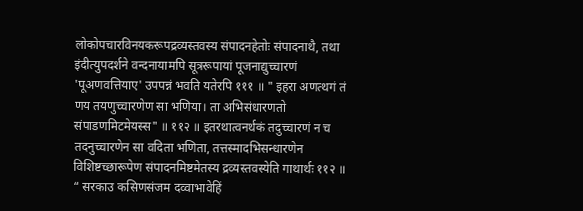लोकोपचारविनयकरूपद्रव्यस्तवस्य संपादनहेतोः संपादनाथै, तथा इंदीत्युपदर्शने वन्दनायामपि सूत्ररूपायां पूजनाद्युच्चारणं 'पूअणवत्तियाए' उपपन्नं भवति यतेरपि १११ ॥ " इहरा अणत्थगं तं णय तयणुच्चारणेण सा भणिया। ता अभिसंधारणतो संपाडणमिटमेयस्स" ॥ ११२ ॥ इतरथात्वनर्थकं तदुच्चारणं न च तदनुच्चारणेन सा वदिता भणिता, तत्तस्मादभिसन्धारणेन विशिष्टच्छारूपेण संपादनमिष्टमेतस्य द्रव्यस्तवस्येति गाथार्थः ११२ ॥ “ सरकाउ कसिणसंजम दव्वाभावेहिं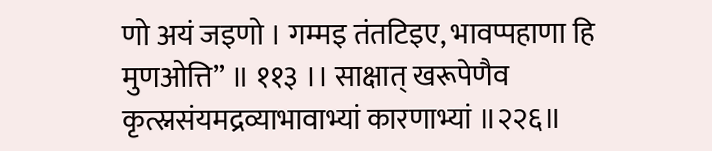णो अयं जइणो । गम्मइ तंतटिइए, भावप्पहाणा हि मुणओत्ति” ॥ ११३ ।। साक्षात् खरूपेणैव कृत्स्नसंयमद्रव्याभावाभ्यां कारणाभ्यां ॥२२६॥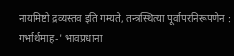नायमिष्टो द्रव्यस्तव इति गम्यते, तन्त्रस्थित्या पूर्वापरनिरूपणेन : गर्भार्थमाह-' भावप्रधाना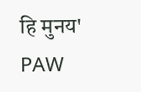हि मुनय'
PAW